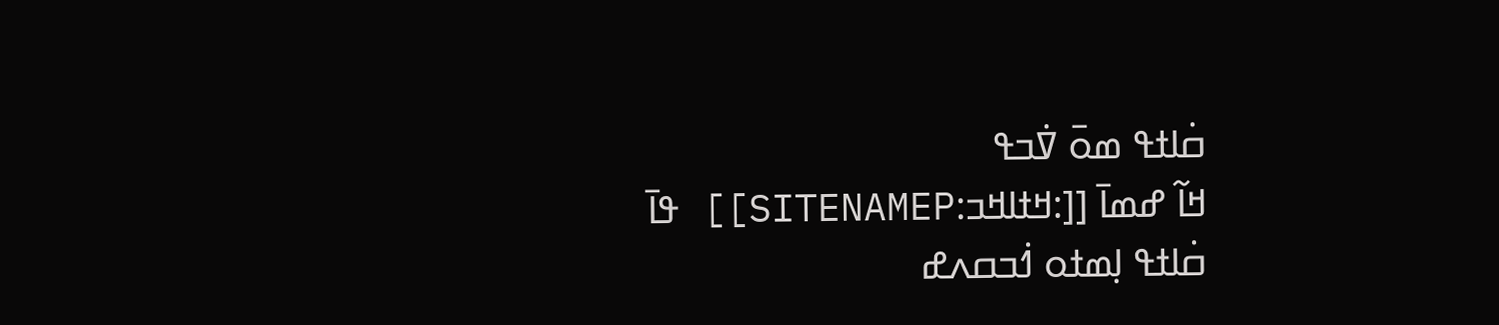ߛ߭ߊߙߟ ߘߋ߫ ߜ߭ߏߟ
ߞߊ߬ ߝߘߊ߫ [[:ߞߙߊߞߏ:SITENAMEP]] ߟߊ߫
ߛ߭ߊߙߟ ߊ߲ߘߙߋ ߗ߭ߏߛߍߝ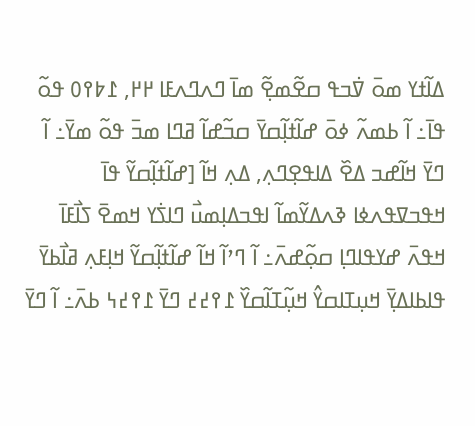ߡߊ߬ߙߌ ߘߋ߫ ߜ߭ߏߟ ߛߐ߬ߘߐ߲߬ ߘߊ߫ ߣߍߣߍߓߊ ߂߂, ߁߈߉߀ ߟߋ߬ ߟߊ߫߸ ߊ߬ ߕߘߍ߬ ߦߋ߫ ߝߊ߬ߙߊ߲߬ߛߌ߫ ߛߏ߬ߝߊ߬ ߥߣߊ ߘߏ߫ ߟߋ߬ ߘߌ߫߸ ߊ߬ ߣߌ߫ ߞߊ߬ߝߏ ߡߐ߰ ߡߊߟߐ߲ߣߍ߲, ߡߍ߲ ߞߊ߬ [ߝߊ߬ߙߊ߲߬ߛߌ߬ ߟߊ߫ ߞߟߏߜߟߍߦߊ ߢߍߡߌ߬ߘߊ߬ ߊߟߏߡߊ߲ߘߎ߯ ߣߊߖ߭ߌ ߞߘߐ߫ ߖߊ߯ߓߊ߫ ߞߟߍ߫ ߝߌߟߊߣߊ߲ ߛߋ߲߬ߝߍ߫߸ ߊ߬ ߣߴߊ߬ ߞߊ߬ ߝߊ߬ߙߊ߲߬ߛߌ߬ ߞߊ߲ߓߍ߲ ߥߊ߯ߕߌ߫ ߟߊߕߊߡߌ߲߫ ߞߎ߲ߠߊߛߌ߮ ߞߎ߲߬ߠߊ߬ߛߌ߰ ߁߉߄߄ ߣߌ߫ ߁߉߄߆ ߕߍ߫߸ ߊ߬ ߣߌ߫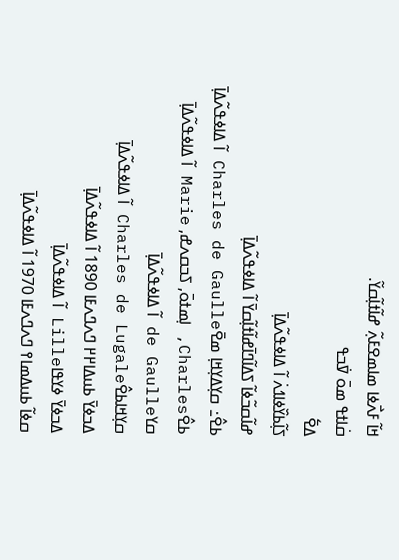ߞߊ߬ ߓߍ߯ߦߊ ߘߊߘߐߓߍ߲߬ ߝߊ߬ߙߊ߲߬ߛߌ߬.
ߛ߭ߊߙߟ ߘߋ߫ ߜ߭ߏߟ
ߡߐ߱
ߖߊ߲߬ߕߌ߰ߦߊߗߍ߭ ߊ߬ ߡߊߦߟߍ߬ߡߊ߲߫
ߝߊ߬ߛߏ߬ߦߊ߬ ߖߡߊ߬ߣߊ߫ߝߊ߬ߙߊ߲߬ߛߌ߫ ߊ߬ ߡߊߦߟߍ߬ߡߊ߲߫
ߕߐ߮߸ ߛߌ߲ߡߌ߲ߞߊ߲ ߘߐ߫Charles de Gaulle ߊ߬ ߡߊߦߟߍ߬ߡߊ߲߫
ߕߐ߮Charles, ߊ߲ߘߙߋ߫, ߖߏߛߍߝ, Marie ߊ߬ ߡߊߦߟߍ߬ߡߊ߲߫
ߛߌde Gaulle ߊ߬ ߡߊߦߟߍ߬ߡߊ߲߫
ߛߌ߲ߞߊߕߐ߮Charles de Lugale ߊ߬ ߡߊߦߟߍ߬ߡߊ߲߫
ߡߏߦߌ߫ ߕߎߡߊ߂߂ ߣߍߣߍߓߊ 1890 ߊ߬ ߡߊߦߟߍ߬ߡߊ߲߫
ߡߏߦߌ߫ ߦߌߟߊLille ߊ߬ ߡߊߦߟߍ߬ߡߊ߲߫
ߛߦߊ߬ ߕߎߡߘߊ߉ ߣߍߣߍߓߊ 1970 ߊ߬ ߡߊߦߟߍ߬ߡߊ߲߫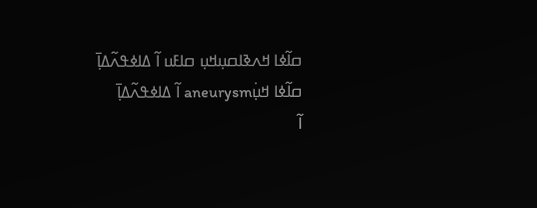ߛߊ߬ߦߊ ߞߍߢߊߛߎ߲ߞߎ߲ ߛߊߓߎ ߊ߬ ߡߊߦߟߍ߬ߡߊ߲߫
ߛߊ߬ߦߊ ߞߎ߲߭aneurysm ߊ߬ ߡߊߦߟߍ߬ߡߊ߲߫
ߊ߬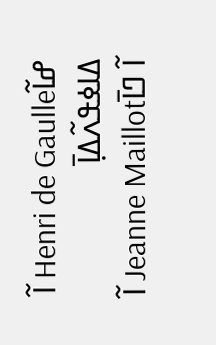ߝߊ߬Henri de Gaulle ߊ߬ ߡߊߦߟߍ߬ߡߊ߲߫
ߊ߬ ߣߊ߫Jeanne Maillot ߊ߬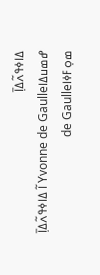ߡߊߦߟߍ߬ߡߊ߲߫
ߝߘߎߡߊYvonne de Gaulle ߊ߬ ߡߊߦߟߍ߬ߡߊ߲߫
ߘߋ߲ߓߦߊde Gaulle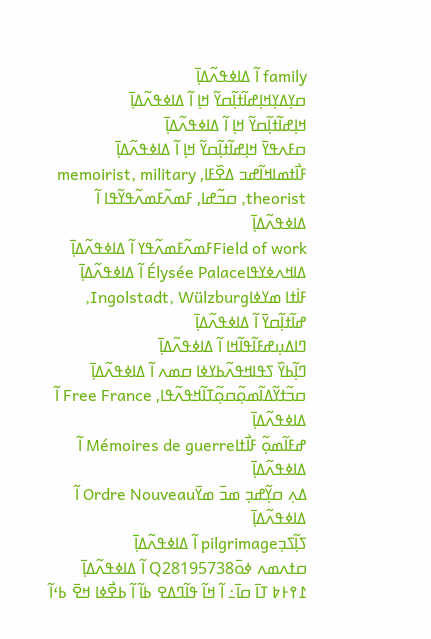family ߊ߬ ߡߊߦߟߍ߬ߡߊ߲߫
ߛߌ߲ߡߌ߲ߞߊ߲ߝߊ߬ߙߊ߲߬ߛߌ߬ ߞߊ߲ ߊ߬ ߡߊߦߟߍ߬ߡߊ߲߫
ߞߊ߲ߝߊ߬ߙߊ߲߬ߛߌ߬ ߞߊ߲ ߊ߬ ߡߊߦߟߍ߬ߡߊ߲߫
ߛߓߍߟߌ߫ ߞߊ߲ߝߊ߬ߙߊ߲߬ߛߌ߬ ߞߊ߲ ߊ߬ ߡߊߦߟߍ߬ߡߊ߲߫
ߓߊ߯ߙߘߊߞߊ߬ߝߏ ߡߐ߰ߓߊ, memoirist, military theorist, ߛߏ߬ߝߊ, ߓߘߍ߬ߓߘߍ߬ߟߌ߬ߟߊ ߊ߬ ߡߊߦߟߍ߬ߡߊ߲߫
Field of workߓߘߍ߬ߓߘߍ߬ߟߌ ߊ߬ ߡߊߦߟߍ߬ߡߊ߲߫
ߡߊߞߍߦߌߟߊÉlysée Palace ߊ߬ ߡߊߦߟߍ߬ߡߊ߲߫
ߓߊ߭ߙߊ ߘߌߦߊIngolstadt, Wülzburg, ߝߊ߬ߙߊ߲߬ߛߌ߫ ߊ߬ ߡߊߦߟߍ߬ߡߊ߲߫
ߣߊߡߎ߲ߝߓߊ߬ߟߊ߬ߞߊ ߊ߬ ߡߊߦߟߍ߬ߡߊ߲߫
ߣߊ߲߬ߕߌ߰ ߖߟߊߞߟߍ߬ߕߌߦߊ ߛߘߍ ߊ߬ ߡߊߦߟߍ߬ߡߊ߲߫
ߛߏ߬ߙߌ߬ߡߊ߬ߘߋ߲߬ߛߋ߲߬ߠߊ߬ߞߟߍ߬ߟߊ, Free France ߊ߬ ߡߊߦߟߍ߬ߡߊ߲߫
ߝߓߊ߬ߘߋ߲߬ ߓߊ߯ߙߊMémoires de guerre ߊ߬ ߡߊߦߟߍ߬ߡߊ߲߫
ߡߍ߲ ߛߌ߲߬ߝߏ߲ ߘߏ߫ ߘߌ߫Ordre Nouveau ߊ߬ ߡߊߦߟߍ߬ߡߊ߲߫
ߖߊ߲߬ߖߏ߲pilgrimage ߊ߬ ߡߊߦߟߍ߬ߡߊ߲߫
ߛߙߍߘߍ ߦߋ߫Q28195738 ߊ߬ ߡߊߦߟߍ߬ߡߊ߲߫
߁߉߅߈ ߠߊ߫ ߛߊ߫߸ ߊ߬ ߞߊ߬ ߟߊ߬ߣߡߐ ߕߊ߬ ߊ߬ ߕߐ߯ߦߊ ߞߐ߫ ߕߵߊ߬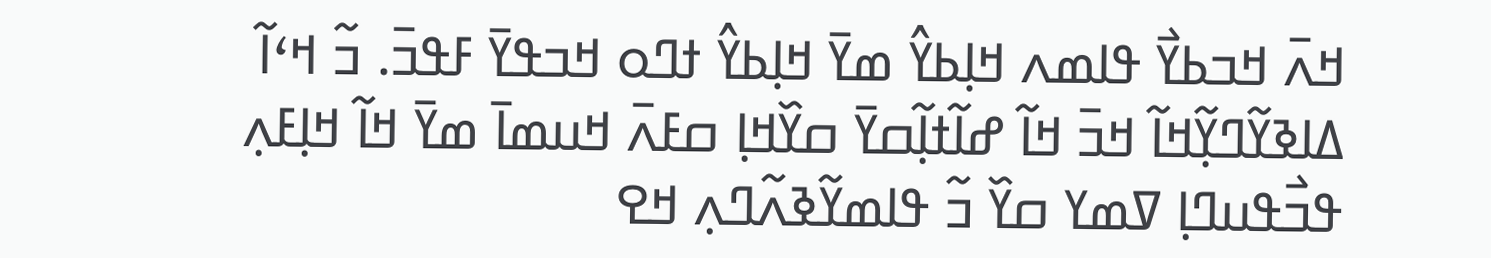ߞߍ߫ ߞߏߕߌ߯ ߟߊߘߍ ߞߊ߲ߕߌ߮ ߘߌ߫ ߞߊ߲ߕߌ߮ ߙߣߋ ߞߏߟߌ߫ ߓߟߏ߫. ߏ߬ ߞߵߊ߬ ߡߊߢߌ߬ߣߌ߲߬ߞߊ߬ ߞߏ߫ ߞߊ߬ ߝߊ߬ߙߊ߲߬ߛߌ߫ ߛߌ߰ߞߊ߲ ߛߓߍ߫ ߞߎߘߊ߫ ߘߌ߫ ߞߊ߬ ߞߊ߲ߓߍ߲ ߟߏ߯ߟߎߣߊ߲ ߜߘߌ ߛߌ߰ ߏ߬ ߟߊߘߌ߬ߢߍ߬ߣߍ߲ ߞߐ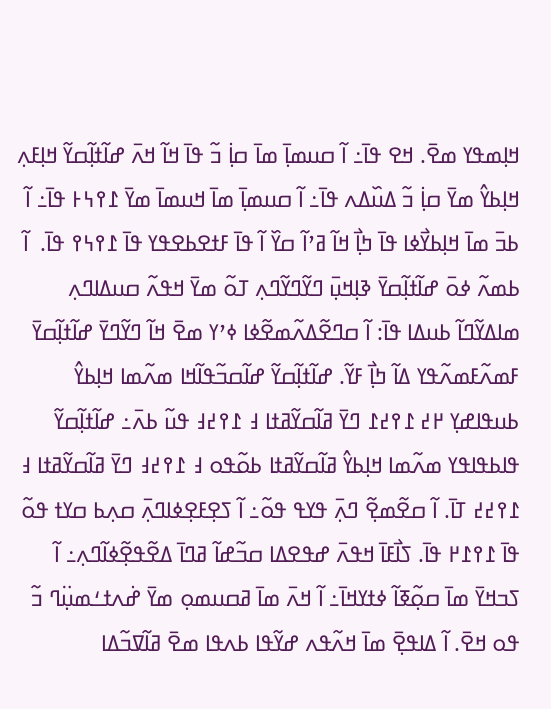ߞߊ߲ߘߟߌ ߘߐ߫. ߞߐ ߟߊ߫߸ ߊ߬ ߛߎߘߊ߲߫ ߘߊ߫ ߛߊ߲߭ ߏ߬ ߟߊ߫ ߞߊ߬ ߞߍ߫ ߝߊ߬ߙߊ߲߬ߛߌ߬ ߞߊ߲ߓߍ߲ ߞߊ߲ߕߌ߮ ߘߌ߫ ߛߊ߲߭ ߏ߬ ߡߎ߰ߡߍ ߟߊ߫߸ ߊ߬ ߛߎߘߊ߲߫ ߘߊ߫ ߞߎߘߊ߫ ߘߌ߫ ߁߉߆߅ ߟߊ߫߸ ߊ߬ ߕߏ߫ ߘߊ߫ ߞߊ߲ߕߌ߯ߦߊ ߟߊ߫ ߤߊ߲߯ ߞߊ߬ ߥߴߊ߬ ߛߌ߰ ߊ߬ ߟߊ߫ ߓߙߐߕߐߟߌ ߟߊ߫ ߁߉߆߉ ߟߊ߫.  ߊ߬ ߕߘߍ߬ ߦߋ߫ ߝߊ߬ߙߊ߲߬ߛߌ߫ ߢߊ߲ߞߎ߲߫ ߣߌ߬ߣߌ߬ߣߍ߲ ߠߋ߬ ߘߌ߫ ߞߟߍ߬ ߛߎߡߊߣߍ߲ ߘߊߡߌ߬ߣߊ߬ ߕߎߡߊ ߟߊ߫: ߊ߬ ߛߣߐ߬ߡߍ߬ߘߐ߬ߦߊ ߦߴߌ ߘߐ߫ ߞߊ߬ ߣߌ߬ߣߌ߫ ߝߊ߬ߙߊ߲߬ߛߌ߫ ߓߘߍ߬ߓߘߍ߬ߟߌ ߡߊ߬ ߤߊ߲߯ ߓߌ߬. ߝߊ߬ߙߊ߲߬ߛߌ߬ ߝߊ߬ߛߏ߬ߟߊ߬ߞߊ ߘߍ߬ߘߊ ߞߊ߲ߕߌ߮ ߕߎߟߊߝߌ߲ ߂߄ ߁߉߄߁ ߣߌ߫ ߥߊ߬ߛߌ߬ߥߙߊ ߃ ߁߉߄߃ ߟߎ߬ ߕߍ߫߸ ߝߊ߬ߙߊ߲߬ߛߌ߬ ߟߊߕߟߊߟߌ ߘߍ߬ߘߊ ߞߊ߲ߕߌ߮ ߥߊ߬ߛߌ߬ߥߙߊ ߕߋ߬ߟߋ ߃ ߁߉߄߃ ߣߌ߫ ߥߊ߬ߛߌ߬ߥߙߊ ߃ ߁߉߄߄ ߠߊ߫. ߊ߬ ߛߐ߬ߘߐ߲߬ ߣߍ߲߫ ߟߌߟ ߟߋ߬߸ ߊ߬ ߖߐ߲ߓߐ߲ߦߊߣߍ߲߫ ߛߍ߲ߕ ߛߌߙ ߟߋ߬ ߟߊ߫ ߁߉߁߂ ߟߊ߫. ߖߊ߯ߓߊ߫ ߞߟߍ߫ ߝߟߐߡߊ ߛߏ߬ߝߊ߬ ߥߣߊ߫ ߡߐ߬ߟߐ߲߬ߦߊ߬ߣߍ߲߸ ߊ߬ ߖߏߞߌ߫ ߘߊ߫ ߛߋ߲߬ߧߊ߬ ߦߙߌߞߊ߫߸ ߊ߬ ߞߍ߫ ߘߊ߫ ߥߛߎߘߋ߲ ߘߌ߫ ߝ߭ߍߙߑߘߎ߲߳ߣ ߏ߬ ߟߋ ߞߐ߫. ߊ߬ ߡߊߟߐ߲߫ ߘߊ߫ ߞߍ߬ߟߍ ߝߌ߬ߟߊ ߕߍߟߊ ߘߐ߫ ߥߊ߬ߜߏ߬ߡߊ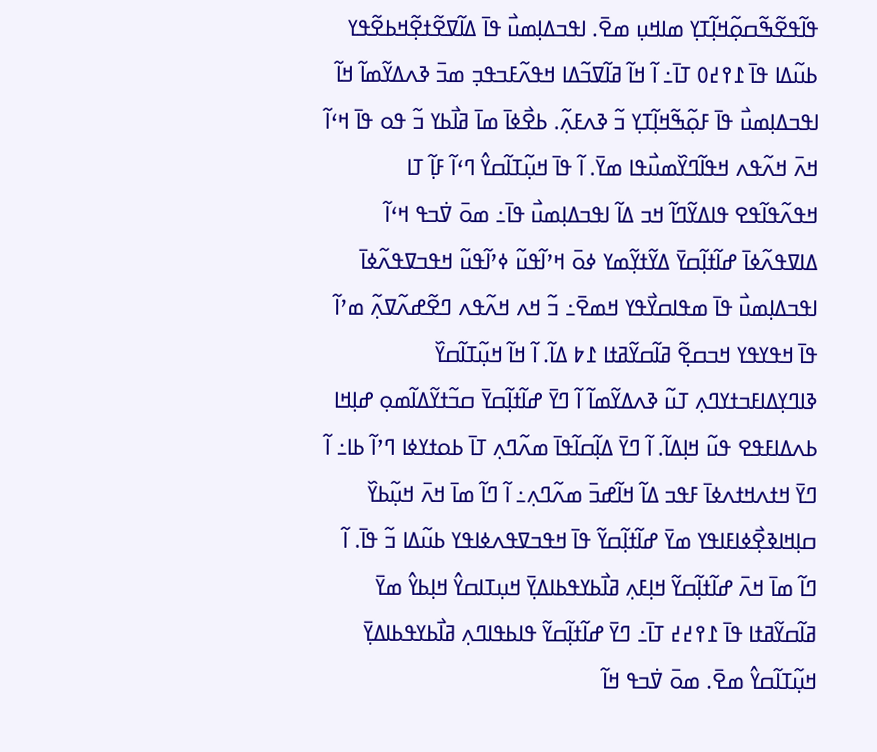ߟߊ߬ߟߐ߬ߒ߬ߛߋ߲߬ߞߊ߲߬ߠߌ߲ ߘߊߞߎ߲ ߘߐ߫. ߊߟߏߡߊ߲ߘߎ߯ ߟߊ߫ ߡߊ߬ߜߐ߬ߙߐ߲߬ߞߕߐ߬ߟߌ ߕߎ߬ߡߊ ߟߊ߫ ߁߉߄߀ ߠߊ߫߸ ߊ߬ ߞߊ߬ ߥߊ߬ߜߏ߬ߡߊ ߞߟߍ߬ߓߏߟߏ߲ ߘߏ߫ ߢߍߡߌ߬ߘߊ߬ ߞߊ߬ ߊߟߏߡߊ߲ߘߎ߯ ߟߊ߫ ߓߋ߲߬ߒ߬ߞߊ߲߬ߠߌ߲ ߏ߬ ߢߍߓߍ߲߬. ߕߐ߯ߦߊ߫ ߘߊ߫ ߥߊ߯ߕߌ ߏ߬ ߟߋ ߟߊ߫ ߞߵߊ߬ ߞߍ߫ ߞߍ߬ߟߍ ߞߟߊ߬ߣߌ߰ߘߎ߯ߟߊ ߘߌ߫. ߊ߬ ߟߊ߫ ߞߎ߲߬ߠߊ߬ߛߌ߮ ߣߵߊ߬ ߓߊ߲߬ ߠߊ ߞߟߍ߬ߟߊ߬ߟߐ ߟߊߡߌ߬ߣߊ߬ ߞߏ ߡߊ߬ ߊߟߏߡߊ߲ߘߎ߯ ߟߊ߫߸ ߘߋ߫ ߜ߭ߏߟ ߞߵߊ߬ ߡߊߜߟߍ߬ߦߊ߫ ߝߊ߬ߙߊ߲߬ߛߌ߫ ߡߌ߬ߙߌ߲߬ߘߌ ߦߋ߫ ߞߴߊ߬ߟߎ߬ ߦߴߊ߬ߟߎ߬ ߞߟߏߜߟߍ߬ߦߊ߫ ߊߟߏߡߊ߲ߘߎ߯ ߟߊ߫ ߘߟߊߛߌ߯ߟߌ ߞߘߐ߫߸ ߏ߬ ߞߍ ߞߍ߬ߟߍ ߣߐ߬ߝߍ߬ߜߍ߲߬ ߘߴߊ߬ ߟߊ߫ ߞߟߌߟߌ ߞߏߛߐ߲߬ ߥߊ߬ߛߌ߬ߥߙߊ ߁߈ ߡߊ߬. ߊ߬ ߞߊ߬ ߞߎ߲߬ߠߊ߬ߛߌ߰ ߢߊߣߌ߲ߡߊߓߏߙߌߣߍ߲ ߠߎ߬ ߢߍߡߌ߬ߘߊ߬ ߊ߬ ߣߌ߫ ߝߊ߬ߙߊ߲߬ߛߌ߫ ߛߏ߬ߙߌ߬ߡߊ߬ߘߋ߲ ߝߊ߲ߞߊ ߕߍߡߊߓߟߐ ߟߎ߬ ߞߊ߲ߡߊ߬. ߊ߬ ߣߌ߫ ߡߊ߲߬ߛߊ߬ߟߊ߫ ߘߍ߬ߣߍ߲ ߠߊ߫ ߕߋߙߌߦߊ ߣߴߊ߬ ߕߊ߸ ߊ߬ ߣߌ߫ ߞߙߍߞߙߍߦߊ߫ ߓߟߏ ߡߊ߬ ߞߊ߬ߝߏ߫ ߘߍ߬ߣߍ߲߸ ߊ߬ ߣߊ߬ ߘߊ߫ ߞߍ߫ ߞߎ߲߬ߕߌ߰ ߛߊ߲ߞߊߢߐ߲߯ߦߊߓߊߟߌ ߘߌ߫ ߝߊ߬ߙߊ߲߬ߛߌ߬ ߟߊ߫ ߞߟߏߜߟߍߦߊߟߌ ߕߎ߬ߡߊ ߏ߬ ߟߊ߫. ߊ߬ ߣߊ߬ ߘߊ߫ ߞߍ߫ ߝߊ߬ߙߊ߲߬ߛߌ߬ ߞߊ߲ߓߍ߲ ߥߊ߯ߕߌߟߕߊߡߌ߲߫ ߞߎ߲ߠߊߛߌ߮ ߞߊ߲ߕߌ߮ ߘߌ߫ ߥߊ߬ߛߌ߬ߥߙߊ ߟߊ߫ ߁߉߄߄ ߠߊ߫߸ ߣߌ߫ ߝߊ߬ߙߊ߲߬ߛߌ߬ ߟߊߕߟߊߣߍ߲ ߥߊ߯ߕߌߟߕߊߡߌ߲߫ ߞߎ߲߬ߠߊ߬ߛߌ߮ ߘߐ߫. ߘߋ߫ ߜ߭ߏߟ ߞߊ߬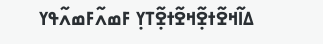ߡߊ߬ߞߐ߬ߙߐ߲߬ߞߐ߬ߙߐ߲߬ߠߌ߲ ߓߘߍ߬ߓߘߍ߬ߟߌ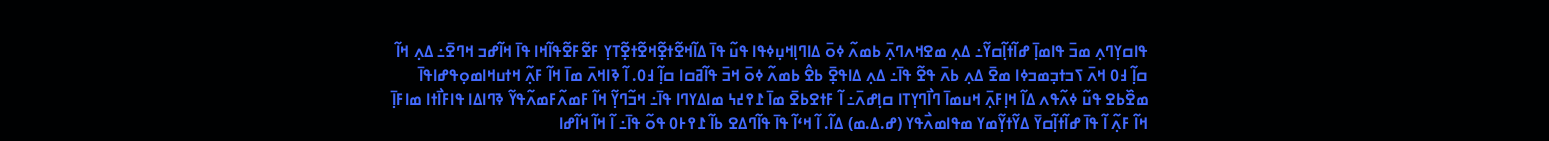ߟߊߛߌ߲ߣߍ߲ ߘߏ߫ ߟߊߘߊ߲߫ ߝߊ߬ߙߊ߲߬ߛߌ߬߸ ߡߍ߲ ߘߐߞߍߣߍ߲߫ ߕߘߍ߬ ߦߋ߫ ߡߊߣߊ߲ߞߎ߲ߦߟߊ ߟߎ߬ ߟߊ߫ ߡߊ߬ߞߐ߬ߙߐ߲߬ߞߐ߬ߙߐ߲߬ߠߌ߲ ߓߐ߬ߓߐ߬ߟߊ߬ߞߊ ߟߊ߫ ߞߊ߬ߝߏ ߞߣߐ߫߸ ߡߍ߲ ߞߊ߬ ߛߊ߲߬ ߃߀ ߞߍ߫ ߖߏߙߏ߲ߘߏߦߊ ߘߐ߫ ߡߍ߲ ߕߍ߫ ߟߐ߬ ߟߊ߫߸ ߡߍ߲ ߡߊߟߐ߲߫ ߕߐ߮ ߕߘߍ߬ ߦߋ߫ ߞߏ߫ ߟߊ߬ߥߛߊ ߛߊ߲߬ ߃߀. ߊ߬ ߢߊߞߍ߫ ߘߊ߫ ߞߊ߬ ߓߍ߲߬ ߞߙߎߞߊߘߋ߲ߟߝߊߟߊ߫ ߘߐ߰ߕߐ ߟߎ߬ ߦߍ߬ߟߍ ߡߊ߬ ߞߊ߲ߓߍ߲߫ ߞߎߘߊ߫ ߣߊ߯ߣߌ߲ߠߊ ߛߊ߲ߝߍ߫߸ ߊ߬ ߓߙߐߕߐ߫ ߘߊ߫ ߁߉߄߆ ߘߊߡߌߣߊ ߟߊ߫߸ ߞߏ߬ߣߌ߲߬ ߞߊ߬ ߓߘߍ߬ߓߘߍ߬ߟߌ߬ ߢߣߊߡߊ ߟߊߓߊ߯ߙߊ ߘߊߓߊ߲߫ ߞߊ߬ ߓߍ߲߬ ߊ߬ ߟߊ߫ ߝߊ߬ߙߊ߲߬ߛߌ߫ ߡߌ߬ߙߌ߲߬ߘߌ ߘߟߊߘߍ߯ߟߌ (ߝ.ߡ.ߘ) ߡߊ߬. ߊ߬ ߞߵߊ߬ ߟߊ߫ ߟߊ߬ߣߡߐ ߕߊ߬ ߁߉߅߀ ߟߋ߬ ߟߊ߫߸ ߊ߬ ߞߊ߬ ߞߊ߬ߝߊ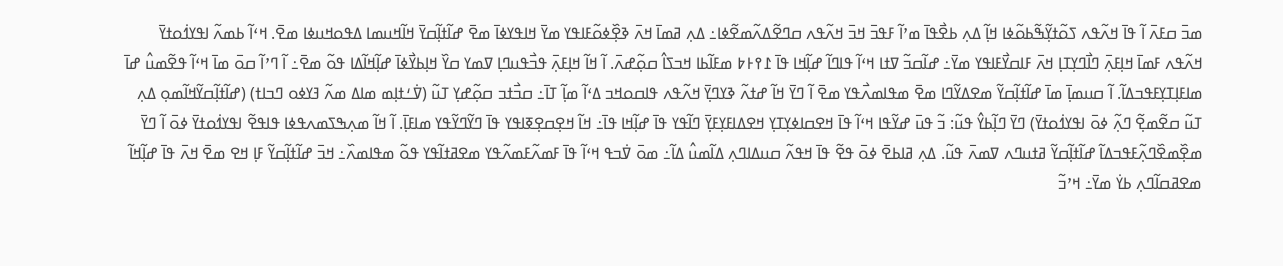ߘߏ߫ ߛߓߍ߫ ߊ߬ ߟߊ߫ ߞߍ߬ߟߍ ߖߋ߬ߙߌ߲߬ߒ߬ߕߋ߬ߦߊ ߞߊ߲߬ ߡߍ߲ ߕߐ߯ߟߊ߫ ߘߴߊ߬ ߓߟߏ߫ ߞߏ߫ ߞߍ߬ߟߍ ߛߣߐ߬ߡߍ߬ߘߐ߬ߦߊ߸ ߡߍ߲ ߥߘߊ߫ ߞߍ߫ ߢߐ߲߰ߦߋ߬ߓߊߟߌ ߘߌ߫ ߞߊߟߌߦߊ߫ ߘߐ߫ ߝߊ߬ߙߊ߲߬ߛߌ߫ ߞߊ߬ߞߎߘߊ ߡߟߋߞߎߦߊ ߘߐ߫. ߞߵߊ߬ ߕߘߍ߬ ߊߟߌߗ߭ߋߙߌ߫ ߞߍ߬ߟߍ ߓߘߊ߫ ߞߊ߲ߓߍ߲߫ ߣߊ߯ߣߌ߲ߠߊ߲ ߞߍ߫ ߓߊߛߌ߯ߓߊߟߌ ߘߌ߫߸ ߝߊ߬ߛߏ߬ ߜߙߊ ߞߵߊ߬ ߟߊߣߊ߬ ߝߊ߲߬ߞߊ ߟߊ߫ ߁߉߅߈ ߘߓߊ߬ߕߊ ߞߏߖߊ߮ ߛߋ߲߬ߝߍ߫. ߊ߬ ߞߊ߬ ߞߊ߲ߓߍ߲߫ ߟߏ߯ߟߎߣߊ߲ ߜߘߌ ߛߌ߰ ߞߊ߲ߕߌ߯ߦߊ߫ ߝߊ߲߬ߞߊ߬ߡߊ ߟߋ߬ ߘߐ߫߸ ߊ߬ ߣߴߊ߬ ߛߋ߫ ߘߊ߫ ߞߵߊ߬ ߟߐ߬ߘߎ߮ ߝߊ߫ ߘߊߓߊ߲ߠߌ߲ߓߟߏߡߊ߬. ߊ߬ ߛߎߘߊ߲߫ ߘߊ߫ ߝߊ߬ߙߊ߲߬ߛߌ߬ ߘߐߡߌ߬ߣߊ ߘߐ߫ ߘߟߊߘߍ߯ߟߌ ߘߐ߫ ߊ߬ ߣߌ߫ ߞߊ߬ ߝߙߍ߬ ߢߌߣߌ߲߫ ߞߍ߬ߟߍ ߟߊߛߋߞߏ ߡߵߊ߬ ߘߊ߲߬ ߠߊ߫߸ ߛߏ߯ߙߏ ߛߋ߲߬ߝߌ߲ ߠߎ߬ (ߜ߭ߑߙߊ߲ߘ ߘߊߡ ߘߍ߬ ߔߌߦߋ ߣߏߊߙ) (ߝߊ߬ߙߊ߲߬ߛߌ߬ߞߊ߬ߘߋ߲ ߡߍ߲ ߠߎ߬ ߛߐ߬ߘߐ߲߬ ߣߍ߲߬ ߦߋ߫ ߊߟߌߗ߭ߋߙߌ߫) ߣߌ߫ ߣߊ߲߬ߕߌ߮ ߟߎ߬: ߏ߬ ߟߎ߫ ߝߌ߬ߟߊ ߞߵߊ߬ ߟߊ߫ ߞߐߛߊߦߌ߲ߠߌ߲ ߞߐߡߊߓߌ߲ߓߌ߲߫ ߣߊ߬ߟߌ ߟߊ߫ ߝߊ߲߬ߞߊ ߟߊ߫߸ ߞߊ߬ ߞߐ߲ߛߐ߲ߧߊߟߌ ߟߊ߫ ߣߌ߬ߣߌ߬ߟߌ ߘߊߓߊ߲߫. ߊ߬ ߞߊ߬ ߘߍ߲ߒߖߘߍߟߦߊ ߟߊߟߐ߬ ߊߟߌߗ߭ߋߙߌ߫ ߦߋ߫ ߊ߬ ߣߌ߫ ߘߐ߲߰ߘߐ߰ߣߍ߲߬ߓߟߏߡߊ߬ ߝߊ߬ߙߊ߲߬ߛߌ߬ ߥߙߎߣߍ ߜߘߍ߫ ߟߎ߬. ߡߍ߲ ߥߊߕߐ߫ ߦߋ߫ ߟߐ߬ ߟߊ߫ ߞߟߍ߬ ߛߎߡߊߣߍ߲ ߡߊ߬ߘߎ߮ ߡߊ߬߸ ߘߋ߫ ߜ߭ߏߟ ߞߵߊ߬ ߟߊ߫ ߓߘߍ߬ߓߘߍ߬ߟߌ ߘߐߥߙߊ߬ߟߌ ߟߋ߬ ߘߟߊߘߍ߰߸ ߞߏ߫ ߝߊ߬ߙߊ߲߬ߛߌ߬ ߓߊ߲ ߞߐ ߘߐ߫ ߞߍ߫ ߟߊ߫ ߝߊ߲߬ߞߊ߬ ߘߐߥߛߊ߬ߣߍ߲ ߕߌ߭ ߘߌ߫߸ ߞߴߏ߬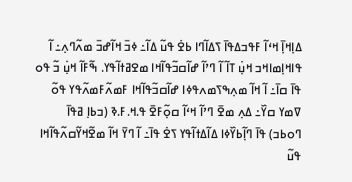ߡߊ߲ߞߊ߲߫ ߞߵߊ߬ ߓߟߏߡߟߊ߫ ߖߡߊ߬ߣߊ ߕߐ߭ ߟߎ߬ ߡߊ߬߸ ߦߏ߫ ߞߊ߬ߝߏ߫ ߘߍ߬ߣߍ߲߸ ߊ߬ ߟߊߞߊ߲ߘߊߞߏ ߞߎ߲߭ ߠߊ߬ ߊ߬ ߣߴߊ߬ ߝߊ߬ߛߏ߬ߟߊ߬ߞߊ ߘߐߥߙߊ߬ߟߌ. ߒ߬ߓߊ߬ ߞߎ߲߭ ߏ߬ ߟߋ ߟߊ߫ ߛߊ߫߸ ߊ߬ ߞߊ߬ ߘߍ߲ߒߖߘߍߟߦߊ ߝߊ߬ߛߏ߬ߟߊ߬ߞߊ ߓߘߍ߬ߓߘߍ߬ߟߌ ߟߋ߬ ߜߘߌ ߛߌ߰߸ ߡߍ߲ ߘߐ߫ ߣߴߊ߬ ߞߵߊ߬ ߛߋ߲߬ߓߐ߫ ߟ.ߞ.ߓ.ߢ (ߏߕߊ߲ ߥߟߊ߫ ߣߋߕߏ) ߟߊ߫ ߣߊ߲߬ߕߌ߰ߦߊ ߡߊ߬ߡߙߊ߬ߟߌ ߖߐ߭ ߟߊ߫߸ ߊ߬ ߣߌ߫ ߞߊ߬ ߘߐ߬ߞߌ߬ߛߍ߬ߟߊ߬ߞߊ ߟߎ߬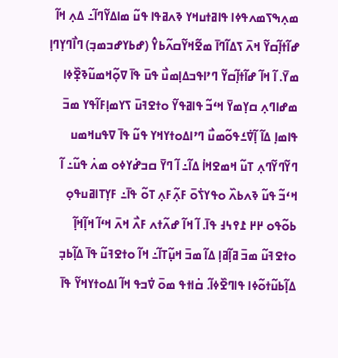ߘߍ߲ߒߖߘߍߟߦߊ ߟߊߥߙߎߞߌ ߢߍߥߟߊ ߟߎ߬ ߘߊߡߌ߬ߣߊ߬߸ ߡߍ߲ ߞߊ߬ ߝߊ߬ߙߊ߲߬ߛߌ߬ ߞߍ߫ ߖߡߊ߬ߣߊ߫ ߘߐ߬ߞߌ߬ߛߍ߬ߕߌ߮ (ߝߕߌߝߏߘߏ߲) ߣߊ߯ߣߌ߲ߣߊ߲ ߘߌ߫. ߊ߬ ߞߊ߬ ߝߊ߬ߙߊ߲߬ߛߌ߬ ߣߴߊߟߏߡߊ߲ߘߎ߯ ߟߎ߫ ߟߊ߫ ߜߋ߲߬ߞߘߎ߬ߢߐ߲߰ߦߊ ߘߝߊߣߍ߲ ߛߌ߲ߘߌ߫ ߞߵߏ߬ ߟߊߥߟߌ߬ ߋߙߐߔߎ߫ ߖߌߘߊ߲ߓߊ߬ߟߌ ߘߏ߫ ߟߊߘߊ߲ ߡߊ߬ ߊ߲߬ߜ߭ߑߟߋ߬ߘߎ߯ ߣߴߊߡߋߙߌߞߌ ߟߎ߬ ߟߊ߫ ߜߟߎߞߘߎ ߣߌ߬ߣߌ߬ߣߍ߲ ߠߎ߬ ߞߘߐߞߊ߭ ߡߊ߬߸ ߊ߬ ߣߌ߫ ߛߏߝ߭ߌߦߋ ߘߍ߭ ߟߎ߬߸ ߊ߬ ߞߵߏ߬ ߟߎ߬ ߢߍߕߍ߰ ߋߟߌߖ߭ߋ߫ ߓߍ߲߬ߓߍ߲ ߠߋ߬ ߟߊ߫߸ ߓߌ߲ߠߊߥߎߟߋ߲ ߕߋ߬ߟߋ ߂߂ ߁߉߆߃ ߟߊ߫. ߊ߬ ߞߊ߬ ߝߍ߬ߙߍ ߓߍ߯ ߞߍ߫ ߞߵߊ߬ ߞߊ߲߬ߞߊ߲߬ ߋߙߐߔߎ߬ ߘߏ߫ ߥߊ߲߬ߥߊ߲ ߡߊ߬ ߘߏ߫ ߞߎ߲߬ߠߊ߬߸ ߞߊ߬ ߋߙߐߔߎ߬ ߟߊ߫ ߡߊ߲߬ߕߏ߲ ߡߊ߲߬ߕߎ߬ߙߋ߬ߦߊ ߟߊߣߐ߰ߦߊ߬. ߛ߭ߊߙߟ ߘߋ߫ ߜ߭ߏߟ ߞߊ߬ ߊߡߋߙߌߞߌ߬ ߟߊ߫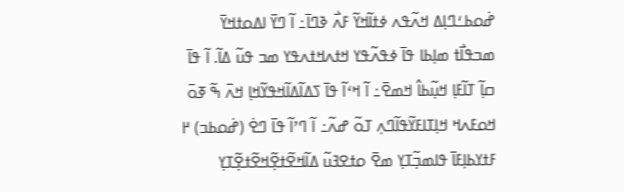ߝ߭ߋߕߑߣߊ߲ߡ ߞߍ߬ߟߍ ߦߙߊ߬ߞߌ߬ ߓߍ߯ ߢߣߊ߫߸ ߊ߬ ߣߌ߫ ߊߡߋߙߞߌ߫ ߘߏߟߊ߯ߙ ߘߊ߲ߕߊ ߟߊ߫ ߦߟߍ߬ߟߌ ߞߙߍߞߙߍߟߌ ߘߏ ߟߎ߬ ߡߊ߬. ߊ߬ ߟߊ߫ ߛߊ߲߬ ߠߊ߬ߓߊ߲ ߞߎ߲߬ߕߊ߮ ߞߘߐ߫߸ ߊ߬ ߞߵߊ߬ ߟߊ߫ ߖߡߊ߬ߡߊ߬ߞߟߌ߬ߞߊ߲ ߞߍ߫ ߒ߬ ߧߋ߫ ߞߋߓߍߞ ߞߊ߲ߠߊߓߌ߬ߟߊ߬ߣߍ߲ ߠߋ߬ ߝߍ߬߸ ߊ߬ ߣߴߊ߬ ߟߊ߫ ߣߐ߭ (ߝ߭ߋߕߏ) ߂ ߓߙߌߕߊ߲ߓߊ߫ ߟߊߘߏ߲߬ߠߌ߲ ߘߐ߫ ߋߙߐߔߎ߬ ߡߊ߬ߞߐ߬ߙߐ߲߬ߞߐ߬ߙߐ߲߬ߠߌ߲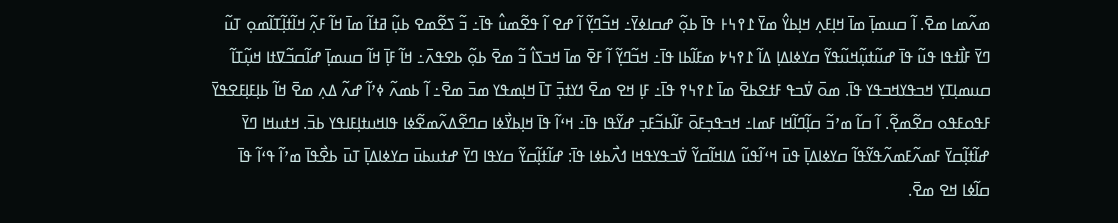ߘߍ߬ߘߊ ߘߐ߫. ߊ߬ ߛߎߘߊ߲߫ ߘߊ߫ ߞߊ߲ߓߍ߲ ߞߊ߲ߕߌ߮ ߘߌ߫ ߁߉߆߅ ߟߊ߫ ߕߋ߲߬ ߝߛߊߦߌ߫߸ ߞߏ߬ߣߌ߲߬ ߊ߬ ߝߐ ߊ߬ ߟߐ߬ߘߎ߮ ߟߊ߫߸ ߏ߬ ߖߐ߬ߘߐ ߕߎ߲߬ ߥߙߊ߬ ߘߊ߫ ߞߊ߬ ߓߍ߲߬ ߞߊ߬ߙߊ߲߬ߠߊ߬ߘߋ߲ ߠߎ߬ ߣߌ߫ ߓߊ߯ߙߟߊ ߟߎ߬ ߟߊ߫ ߝߎ߬ߙߎ߲߬ߞߎ߬ߟߌ߬ ߛߌߦߊߡߊ߲ ߡߊ߬ ߁߉߆߈ ߘߓߊ߬ߕߊ ߟߊ߫߸ ߞߏ߬ߣߌ߲߬ ߊ߬ ߓߐ߫ ߘߊ߫ ߞߏߖߊ߮ ߏ߬ ߘߐ߫ ߕߋ߲߬ ߕߐߟߍ߫߸ ߞߊ߬ ߓߊ߲߫ ߞߊ߬ ߛߎߘߊ߲߫ ߝߊ߬ߛߏ߬ߜߙߊ ߞߎ߲߬ߠߊ߬ ߛߎߘߊ߲ߠߌ߲ ߞߏߟߌߞߏߟߌ ߟߊ߫. ߘߋ߫ ߜ߭ߏߟ ߓߙߐߕߐ߫ ߘߊ߫ ߁߉߆߉ ߟߊ߫߸ ߓߊ߲ ߞߐ ߘߐ߫ ߗߌߙߏ߲߫ ߠߊ߫ ߞߊ߲ߘߟߌ ߘߏ߫ ߘߐ߫߸ ߊ߬ ߕߘߍ߬ ߦߴߊ߬ ߝߍ߬ ߡߍ߲ ߘߐ߫ ߞߊ߬ ߕߊ߲ߓߊ߲ߓߐߟߌ߫ ߓߟߋߓߟߋ ߛߐ߬ߘߐ߲߬. ߊ߬ ߛߊ߬ ߘߴߏ߬ ߛߊ߲߬ߣߊ߬ߞߊ ߓߘߊ߸ ߞߏߟߏ߲ߓߋ߫ ߓߊ߬ߕߏ߬ߓߏ߲ ߝߌ߬ߟߊ ߟߊ߫߸ ߞߵߊ߬ ߟߊ߫ ߞߊ߲ߕߌ߯ߦߊ ߛߣߐ߬ߡߍ߬ߘߐ߬ߦߊ ߟߊߞߎߙߊ߲ߓߊߟߌ ߕߏ߫. ߞߙߎߞߊ ߣߌ߫ ߝߊ߬ߙߊ߲߬ߛߌ߫ ߓߘߍ߬ߓߘߍ߬ߟߌ߬ߟߊ߬ ߛߌߦߊߡߊ߲߫ ߟߎ߫ ߞߵߊ߬ߟߎ߬ ߡߊߞߊ߬ߛߌ߬ ߜ߭ߏߟߌߟߞߊ ߗߍ߯ߕߦߊ ߟߊ߫: ߝߊ߬ߙߊ߲߬ߛߌ߬ ߛߌߟߊ ߣߌ߫ ߝߙߎߕߎ߫ ߛߌߦߊߡߊ߲߫ ߠߎ߫ ߕߐ߯ߟߊ߫ ߘߴߊ߬ ߟߵߊ߬ ߟߊ߫ ߛߊ߬ߦߊ ߞߐ ߘߐ߫.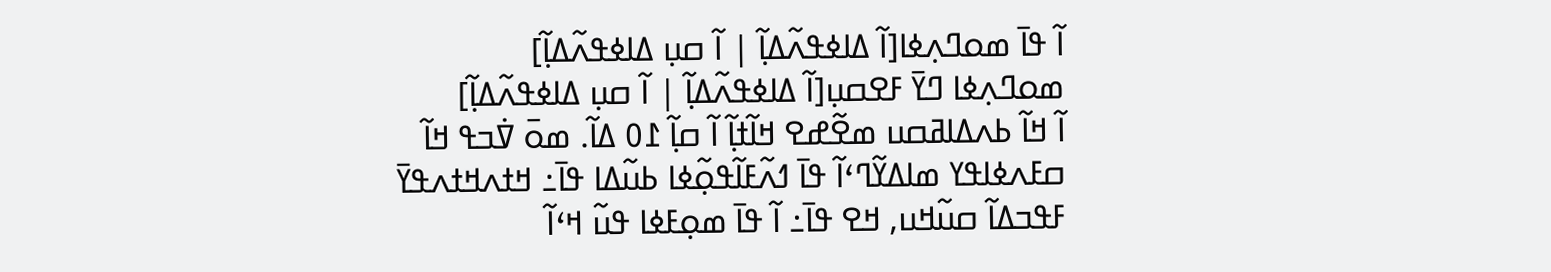ߊ߬ ߟߊ߫ ߘߋߣߍ߲ߦߊ[ߊ߬ ߡߊߦߟߍ߬ߡߊ߲߬ | ߊ߬ ߛߎ߲ ߡߊߦߟߍ߬ߡߊ߲߬]
ߘߋߣߍ߲ߦߊ ߣߌ߫ ߓߐߛߎ߲[ߊ߬ ߡߊߦߟߍ߬ߡߊ߲߬ | ߊ߬ ߛߎ߲ ߡߊߦߟߍ߬ߡߊ߲߬]
ߊ߬ ߞߊ߬ ߕߍߡߊߥߛߎ ߘߐ߬ߝߐ ߞߊ߬ߙߊ߲߬ ߊ߬ ߛߊ߲߬ ߁߀ ߡߊ߬. ߘߋ߫ ߜ߭ߏߟ ߞߊ߬ ߛߓߍߦߊߟߌ ߘߊߡߌ߬ߣߵߊ߬ ߟߊ߫ ߗߍ߬ߓߊ߬ߟߋ߲߬ߦߊ ߕߎ߬ߡߊ ߟߊ߫߸ ߞߙߍߞߙߍߟߌ߫ ߓߟߏߡߊ߬ ߛߎ߬ߞߎ, ߞߐ ߟߊ߫߸ ߊ߬ ߟߊ߫ ߘߋ߲ߓߦߊ ߟߎ߬ ߞߵߊ߬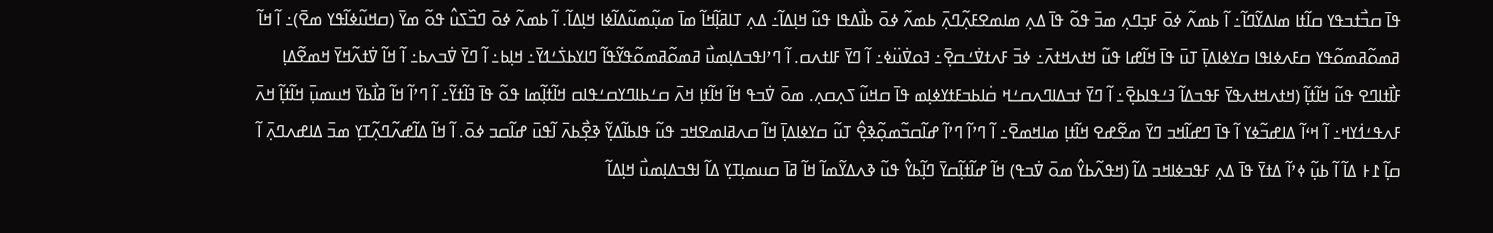ߟߊ߫ ߛߏ߯ߙߏߟߌ ߛߊ߬ߙߊ ߘߊߡߌ߬ߣߊ߬߸ ߊ߬ ߕߘߍ߬ ߦߋ߫ ߓߏ߲ߣߍ߲ ߘߏ߫ ߟߋ߬ ߟߊ߫ ߡߍ߲ ߘߊߘߐߓߍ߲߬ߣߍ߲߫ ߕߘߍ߬ ߦߋ߫ ߕߊ߯ߡߟߊ ߟߎ߬ ߞߊ߲ߡߊ߬߸ ߡߍ߲ ߠߊߥߊ߲߬ߞߊ߬ ߘߊ߫ ߘߎ߲߬ߘߎ߬ߡߊ߬ߦߊ ߞߊ߲ߡߊ߬. ߊ߬ ߕߘߍ߬ ߦߋ߫ ߣߏ߰ߖߎ߮ ߟߋ߬ ߘߌ߫ (ߛߞߎ߬ߦߊ߬ߟߌ ߘߐ߫)߸ ߊ߬ ߞߊ߬ ߥߘߋ߬ߥߘߋ߬ߟߌ ߛߓߍߦߊߟߊ ߛߌߦߊߡߊ߲߫ ߠߎ߫ ߟߊ߫ ߞߊ߬ߝߊ ߟߎ߬ ߞߙߍߞߙߍ߫߸ ߦߏ߫ ߓߍߙߜ߭ߑߛߐ߲߫߸ ߔߋߜ߭ߎ߳ߦ߸ ߊ߬ ߣߌ߫ ߓߊߙߍߛ. ߊ߬ ߣߴߊߟߏߡߊ߲ߘߎ߯ ߥߘߋ߬ߥߘߋ߬ߟߌ߬ߟߊ߬ ߣߊߌߕߖ߭ߑߗߌ߫߸ ߞߊ߲ߕ߸ ߊ߬ ߣߌ߫ ߜ߭ߏߍߕ߸ ߊ߬ ߞߊ߬ ߜ߭ߙߍ߬ߞߌ߫ ߞߘߐ߬ߡߊ߲ ߓߊ߯ߙߊߣߐ ߟߎ߬ ߞߊ߬ߙߊ߲߬ (ߞߙߍߞߙߍߟߌ߫ ߓߟߏߡߊ߬ ߔߑߟߊߕߐ߲߫߸ ߊ߬ ߣߌ߫ ߙߏߡߊߣߍߛߑߞ ߛ߭ߊߕߏߓߙߌߦߊ߲ߘ ߟߊ߫ ߛߞߎ߬ ߖߍ߲ߛߍ߲. ߘߋ߫ ߜ߭ߏߟ ߞߊ߬ ߞߊ߬ߙߊ߲ ߞߍ߫ ߛߑߕߊߣߌߛߑߟߊߛ ߞߊ߬ߙߊ߲߬ߘߊ ߟߋ߬ ߟߊ߫ ߔߊ߬ߙߌ߬߸ ߊ߬ ߣߴߊ߬ ߞߊ߬ ߥߊ߯ߕߌ߫ ߞߎߘߎ߲߫ ߞߊ߬ߙߊ߲߬ ߞߍ߫ ߓߍߟߑߗ߭ߌߞ߸ ߊ߬ ߞߵߊ߬ ߡߊߝߏ߬ߦߌ ߊ߬ ߟߊ߫ ߣߝߊ߬ߞߏ ߣߌ߫ ߘߐ߬ߝߐ ߞߊ߬ߙߊ߲ ߘߊߞߘߐ߫߸ ߊ߬ ߣߴߊ߬ ߣߴߊ߬ ߝߊ߬ߛߏ߬ߘߋ߲߬ߢߐ߲߮ ߠߎ߬ ߛߌߦߊߡߊ߲߫ ߞߊ߬ ߛߍߥߊߘߐߞߏ ߟߎ߬ ߟߊߕߊ߬ߡߌ߲߬ ߢߐ߲߯ߕߍ߫ ߊ߬ߟߎ߫ ߝߊ߬ߛߏ ߦߋ߫. ߊ߬ ߞߊ߬ ߡߊ߬ߝߍ߬ߣߍ߲߬ߠߌ߲ ߘߏ߫ ߡߊߝߍߣߍ߲߫ ߊ߬ ߛߊ߲߬ ߁߅ ߡߊ߬ ߊ߬ ߕߎ߲߬ ߦߴߊ߬ ߡߙߌ߫ ߟߊ߫ ߡߍ߲ ߓߟߏߦߊߞߏ ߡߊ߬ (ߞߟߍ߬ߕߌ߮ ߘߋ߫ ߜ߭ߏߟ) ߞߊ߬ ߝߊ߬ߙߊ߲߬ߛߌ߫ ߣߊ߲߬ߕߌ߮ ߟߎ߬ ߢߍߡߌ߬ߘߊ߬ ߞߊ߬ ߥߊ߫ ߛߎߘߊ߲ߠߌ߲ ߡߊ߬ ߊߟߏߡߊ߲ߘߎ߯ ߞߊ߲ߡߊ߬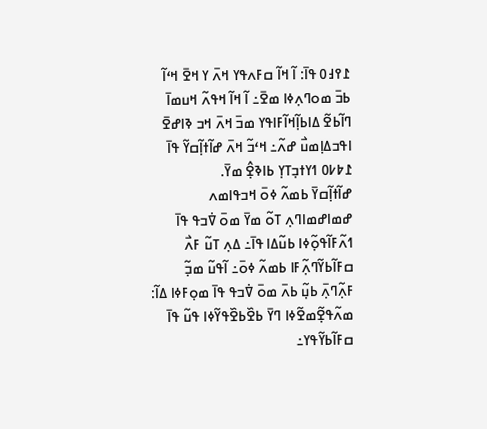߁߉߃߀ ߟߊ߫: ߊ߬ ߞߊ߬ ߛߓߍߟߌ ߞߍ߫ ߌ ߞߐ߫ ߞߵߊ߬ ߕߏ߫ ߘߋߣߍ߲ߦߊ ߘߐ߫߸ ߊ߬ ߞߊ߬ ߞߟߍ߬ ߞߎߘߊ߫ ߣߊ߬ߕߐ߬ ߡߊߕߊ߲߬ߞߊ߬ߓߊߟߌ ߘߏ߫ ߞߍ߫ ߞߏ ߢߊߝߐ߫ ߊߟߏߡߊ߲ߘߎ߯ ߝߍ߬߸ ߞߵߏ߬ ߞߍ߫ ߝߊ߬ߙߊ߲߬ߛߌ߬ ߟߊ߫ ߁߈߇߀ ߗߌߙߏ߲ߠߌ߲ ߕߊߢߐ߲߮ ߘߌ߫.
ߝߊ߬ߙߊ߲߬ߛߌ߫ ߕߘߍ߬ ߦߋ߫ ߞߏߟߊߘߍ ߝߘߊߝߘߊߣߍ߲ ߠߋ߬ ߘߌ߫ ߘߋ߫ ߜ߭ߏߟ ߟߊ߫ ߗߍ߬ߓߊ߬ߟߋ߲߬ߦߊ ߕߎ߬ߡߊ ߟߊ߫߸ ߡߍ߲ ߠߎ߬ ߓߍ߯ ߛߓߊ߬ߕߌ߬ߣߍ߲߬ߓߊ ߕߘߍ߬ ߦߋ߫߸ ߊ߬ߟߎ߬ ߘߏ߲߬ ߓߍ߲߬ߣߍ߲߫ ߕߎ߲߬ ߕߍ߫ ߘߋ߫ ߜ߭ߏߟ ߟߊ߫ ߘߋ߲ߓߦߊ ߡߊ߬: ߘߍ߬ߟߐ߲߬ߘߐ߬ߦߊ ߣߌ߫ ߕߐ߰ߕߐ߰ߟߌ߬ߦߊ ߟߎ߬ ߟߊ߫ ߛߓߊ߬ߕߌ߬ߟߌ߸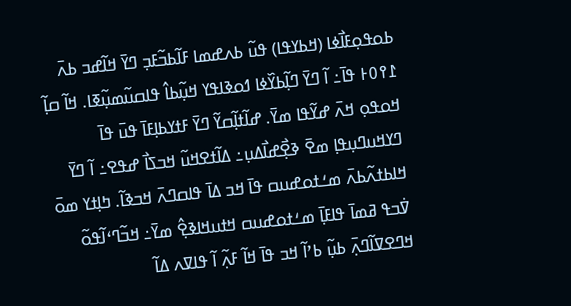ߕߋߟߋ߲ߓߊ߯ߦߊ (ߞߕߌߟߊ) ߟߎ߬ ߕߍߝߘߊ ߓߊ߬ߕߏ߬ߓߏ߲ ߣߌ߫ ߞߊ߬ߝߏ ߕߍ߫ ߁߉߀߅ ߟߊ߫߸ ߊ߬ ߣߌ߫ ߣߊ߲߬ߕߌ߰ߦߊ ߗߋߢߊߟߌ ߞߎ߲߬ߕߊ߮ ߟߊߛߎ߬ߘߎ߲߬ߧߊ. ߞߊ߬ ߛߊ߲߬ ߞߋߟߋ߲ ߞߍ߫ ߝߌ߬ߟߊ ߘߌ߫. ߝߊ߬ߙߊ߲߬ߛߌ߬ ߣߌ߫ ߓߙߌߕߊ߲ߓߊ߫ ߟߎ߫ ߟߊ߫ ߣߌߞߎߣߎ߲ߟߊ߲ ߘߐ߫ ߢߐ߲߯ߝߊ߯ߡߎ߲߸ ߡߊ߬ߙߐߞߎ߬ ߞߏߖߊ߯ ߝߟߐ߸ ߊ߬ ߣߌ߫ ߞߊߕߙߍ߬ߕߍ߫ ߘߑߙߋߝߎߛ ߟߊ߫ ߞߏ ߡߊ߫ ߟߊߛߣߍ߫ ߞߏߢߊ߬. ߤߊ߲ߙߌ ߘߋ߫ ߜ߭ߏߟ ߥߘߊ߫ ߟߊߓߊ߲߫ ߘߑߙߋߝߎߛ ߞߙߎߞߊߢߐ߲߮ ߘߌ߫߸ ߞߏ߬ߣߵߊ߬ߟߋ߬ ߞߣߐߜߊ߬ߣߍ߲߫ ߕߎ߲߬ ߕߴߊ߬ ߞߏ ߟߊ߫ ߞߊ߬ ߓߍ߲߬ ߊ߬ ߟߊߜߍ ߡߊ߬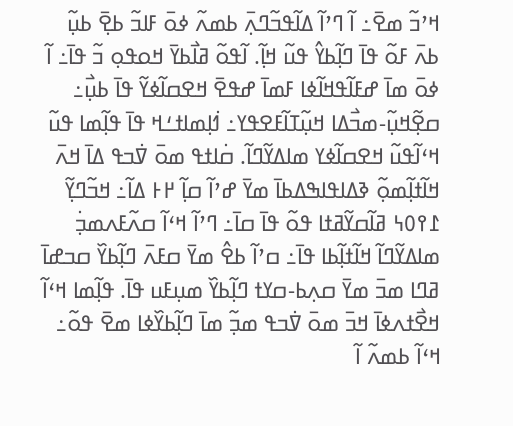ߞߴߏ߬ ߘߐ߫߸ ߊ߬ ߣߴߊ߬ ߡߊ߬ߟߏ߬ߣߍ߲߫ ߕߘߍ߬ ߦߋ߫ ߓߊߏ߬ ߕߐ߲߫ ߕߎ߲߬ ߕߍ߫ ߓߋ߬ ߟߊ߫ ߣߊ߲߬ߕߌ߮ ߟߎ߬ ߞߊ߲߬. ߊ߬ߟߋ߬ ߥߊ߯ߕߌ߫ ߞߋߟߋ߲ ߏ߬ ߟߊ߫߸ ߊ߬ ߦߋ߫ ߘߊ߫ ߝߓߊ߬ߟߞߊ߬ߦߊ ߓߘߊ߫ ߝߟߐ߫ ߞߐߛߊ߬ߦߌ߬ ߟߊ߫ ߕߎ߲߯߸ ߛߐ߲߬ߞߎ߲߬-ߘߏ߯ߡߊ ߞߎ߲߬ߠߊ߬ߓߐߟߌ߸ ߗ߭ߊ߲ߘߊߙߑߞ ߟߊ߫ ߟߊ߲߬ߘߊ ߟߎ߬ ߞߵߊ߬ߟߎ߬ ߞߐߛߊ߬ߦߌ ߘߊߡߌ߬ߣߊ߬. ߛ߭ߊߙߟ ߘߋ߫ ߜ߭ߏߟ ߡߊ߫ ߞߍ߫ ߞߊ߬ߙߊ߲߬ߘߋ߲߬ ߢߡߊߟߊߒߡߕߊ߫ ߘߌ߫ ߝߴߊ߬ ߛߊ߲߬ ߂߅ ߡߊ߬߸ ߞߏ߬ߣߌ߲߬ ߁߉߀߆ ߥߊ߬ߛߌ߬ߥߙߊ ߟߋ߬ ߟߊ߫ ߛߊ߫߸ ߣߴߊ߬ ߞߵߊ߬ ߛߍ߬ߓߍߘߏ߲߭ ߘߊߡߌ߬ߣߊ߬ ߞߊ߬ߙߊ߲߬ߕߊ ߟߊ߫߸ ߛߴߊ߬ ߕߐ߮ ߘߌ߫ ߛߓߍ߫ ߣߊ߲߬ߕߌ߰ ߛߏߝߊ߫ ߥߣߊ ߘߏ߫ ߘߌ߫ ߛߍ߲ߕ-ߛߌߙ ߣߊ߲߬ߕߌ߰ ߘߎ߲ߓߎ ߟߊ߫. ߟߊ߲߬ߘߊ ߞߵߊ߬ ߞߐ߯ߙߍߦߊ߫ ߞߏ߫ ߘߋ߫ ߜ߭ߏߟ ߘߏ߲߬ ߘߊ߫ ߣߊ߲߬ߕߌ߰ߦߊ ߘߐ߫ ߟߋ߬߸ ߞߵߊ߬ ߕߘߍ߬ ߊ߬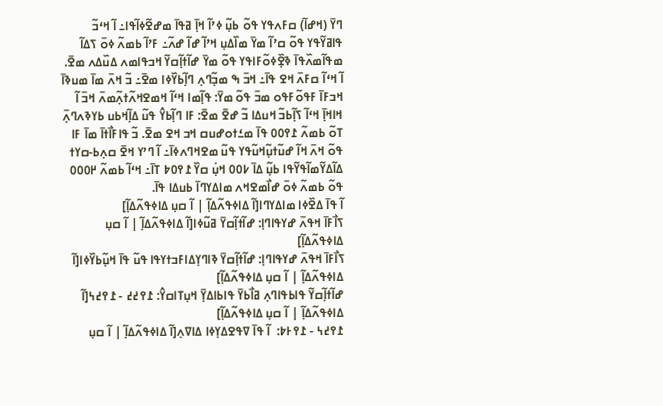ߣߌ߫ (ߞߝߊ߬) ߛߓߍߟߌ ߟߋ߬ ߕߎ߲߬ ߦߴߊ߬ ߞߊ߲߫ ߥߟߊ߫ ߘߝߐ߬ߦߊ߬ߟߊ߸ ߊ߬ ߞߵߏ߬ ߟߊߥߌ߬ߟߌ ߟߋ߬ ߛߴߊ߬ ߘߌ߫ ߘߊ߰ߡߎ߲ ߞߴߊ߬ ߝߊ߬ ߝߍ߬߸ ߓߴߊ߬ ߕߘߍ߬ ߦߋ߫ ߖߡߊ߬ ߘߟߊ߬ߘߍ߰ߟߊ߫ ߢߐ߲߰ߦߋ߬ߓߊߟߌ ߟߋ߬ ߘߌ߫ ߝߊ߬ߙߊ߲߬ߛߌ߬ ߞߏߟߊߘߍ ߡߎ߰ߡߍ ߘߐ߫. ߊ߬ ߞߵߊ߬ ߛߓߍ߫ ߞߐ ߟߊ߫߸ ߞߏ߫ ߒ ߘߏ߲߬ߣߍ߲ ߣߊ߲߬ߕߌ߰ߦߊ ߘߐ߫߸ ߏ߬ ߞߍ߫ ߘߊ߫ ߘߎߢߊ߫ ߞߏߓߊ߫ ߓߟߋ߬ߓߟߋ ߘߏ߫ ߟߋ߬ ߘߌ߫: ߟߊ߲߬ߘߊ ߞߵߊ߬ ߞߘߐߞߍ߬ߙߍ߲߬ߘߍ߫ ߞߏ߫ ߊ߬ ߞߊߞߊ߲߫ ߞߵߊ߬ ߖߊ߲߬ߕߏ߬ ߞߎߡߊ ߏ߬ ߝߐ߫ ߘߐ߫: ߓߊ ߣߊ߲߬ߕߌ߮ ߟߎ߬ ߡߊ߲߬ߞߕߎ ߕߌߢߍߣߍ߲߫ ߠߋ߬ ߕߘߍ߬ ߁߉߀߀ ߟߊ߫ ߘߑߙߋߝߎߛ ߞߏ ߞߐ ߘߐ߫. ߏ߬ ߟߊߓߊ߯ߙߊ߫ ߘߊ߫ ߓߊ ߟߋ߬ ߞߍ߫ ߞߊ߬ ߝߎ߬ߙߎ߲߬ߞߎ߬ߟߌ ߟߎ߬ ߘߐߞߣߍߦߊ߫߸ ߊ߬ ߣߴߌ ߞߐ߫ ߛߍ߲ߕ-ߛߌߙ ߡߊ߬ߡߌ߬ߘߊ߬ߟߌ߬ߟߊ ߕߎ߲߬ ߡߊ߫ ߇߀߀ ߞߎ߲߭ ߛߌ߰ ߁߉߀߈ ߠߊ߫߸ ߞߵߊ߬ ߕߘߍ߬ ߂߀߀߀ ߟߋ߬ ߕߘߍ߬ ߦߋ߫ ߝߊ߯ߘߐߞߍ ߘߊߡߌߣߊ߫ ߕߎߡߊ ߟߊ߫.
ߊ߬ ߟߊ߫ ߡߐ߰ߦߊ ߘߊߡߌߣߊ[ߊ߬ ߡߊߦߟߍ߬ߡߊ߲߬ | ߊ߬ ߛߎ߲ ߡߊߦߟߍ߬ߡߊ߲߬]
ߖߊ߯ߓߊ߫ ߞߟߍ߫ ߝߌߟߊߣߊ߲: ߝߊ߬ߙߊ߲߬ߛߌ߫ ߥߎ߬ߦߊ[ߊ߬ ߡߊߦߟߍ߬ߡߊ߲߬ | ߊ߬ ߛߎ߲ ߡߊߦߟߍ߬ߡߊ߲߬]
ߖߊ߯ߓߊ߫ ߞߟߍ߫ ߝߌߟߊߣߊ߲: ߝߊ߬ߙߊ߲߬ߛߌ߫ ߢߊߣߌ߲ߡߊߓߏߙߌߟߊ ߟߎ߬ ߟߊ߫ ߞߎ߲߬ߕߌ߰ߦߊ[ߊ߬ ߡߊߦߟߍ߬ߡߊ߲߬ | ߊ߬ ߛߎ߲ ߡߊߦߟߍ߬ߡߊ߲߬]
ߝߊ߬ߙߊ߲߬ߛߌ߬ ߟߊߕߟߊߣߍ߲ ߥߊ߯ߕߌ߫ ߟߊߕߊߡߌ߲߫ ߞߎ߲ߠߊߛߌ߮: ߁߉߄߄ - ߁߉߄߆[ߊ߬ ߡߊߦߟߍ߬ߡߊ߲߬ | ߊ߬ ߛߎ߲ ߡߊߦߟߍ߬ߡߊ߲߬]
߁߉߄߆ - ߁߉߅߈:  ߊ߬ ߟߊ߫ ߜߟߐߡߌ߲ߦߊ ߡߊߜߍ߲[ߊ߬ ߡߊߦߟߍ߬ߡߊ߲߬ | ߊ߬ ߛߎ߲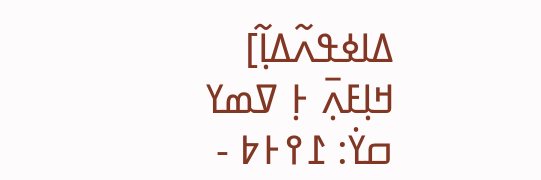ߡߊߦߟߍ߬ߡߊ߲߬]
ߞߊ߲ߓߍ߲߫ ߅߲ ߜߘߌ ߛߌ߭: ߁߉߅߈ -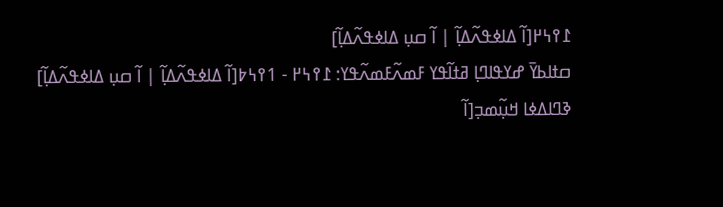߁߉߆߂[ߊ߬ ߡߊߦߟߍ߬ߡߊ߲߬ | ߊ߬ ߛߎ߲ ߡߊߦߟߍ߬ߡߊ߲߬]
ߛߙߊߕߌ߫ ߝߌߟߊߣߊ߲ ߥߙߊ߬ߟߌ ߓߘߍ߬ߓߘߍ߬ߟߌ: ߁߉߆߂ - 1߉߆߈[ߊ߬ ߡߊߦߟߍ߬ߡߊ߲߬ | ߊ߬ ߛߎ߲ ߡߊߦߟߍ߬ߡߊ߲߬]
ߢߣߊߡߦߊ ߞߎ߲߬ߘߏ߲[ߊ߬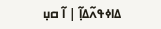ߡߊߦߟߍ߬ߡߊ߲߬ | ߊ߬ ߛߎ߲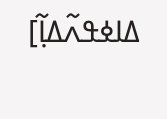ߡߊߦߟߍ߬ߡߊ߲߬]